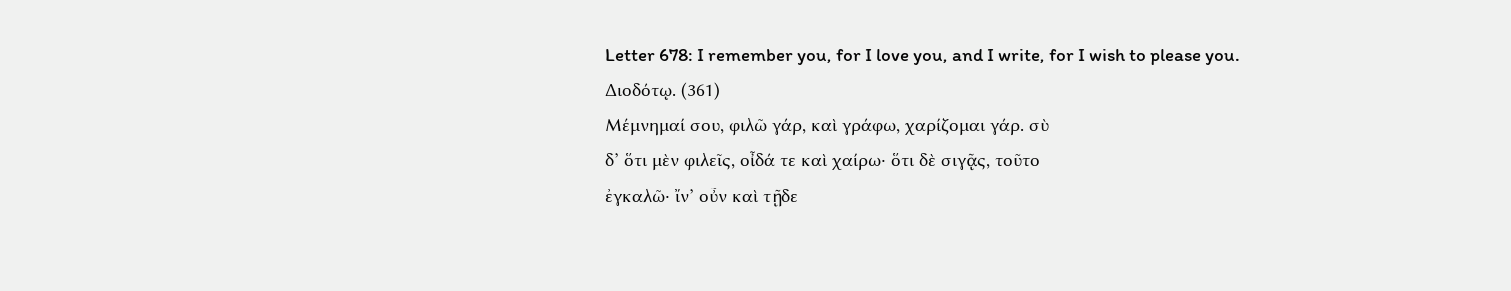Letter 678: I remember you, for I love you, and I write, for I wish to please you.
Διοδότῳ. (361)
Μέμνημαί σου, φιλῶ γάρ, καὶ γράφω, χαρίζομαι γάρ. σὺ
δ’ ὅτι μὲν φιλεῖς, οἶδά τε καὶ χαίρω· ὅτι δὲ σιγᾷς, τοῦτο
ἐγκαλῶ· ἴν’ οὖν καὶ τῇδε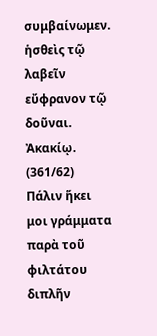συμβαίνωμεν. ἡσθεὶς τῷ λαβεῖν
εὔφρανον τῷ δοῦναι.
Ἀκακίῳ. (361/62)
Πάλιν ἥκει μοι γράμματα παρὰ τοῦ φιλτάτου διπλῆν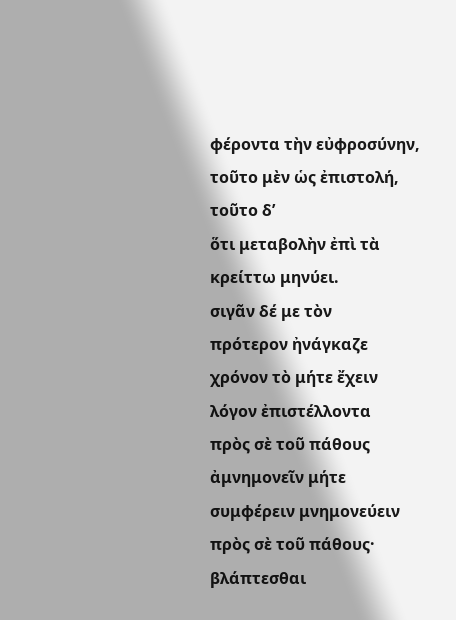φέροντα τὴν εὐφροσύνην, τοῦτο μὲν ὡς ἐπιστολή, τοῦτο δ’
ὅτι μεταβολὴν ἐπὶ τὰ κρείττω μηνύει.
σιγᾶν δέ με τὸν
πρότερον ἠνάγκαζε χρόνον τὸ μήτε ἔχειν λόγον ἐπιστέλλοντα
πρὸς σὲ τοῦ πάθους ἀμνημονεῖν μήτε συμφέρειν μνημονεύειν
πρὸς σὲ τοῦ πάθους· βλάπτεσθαι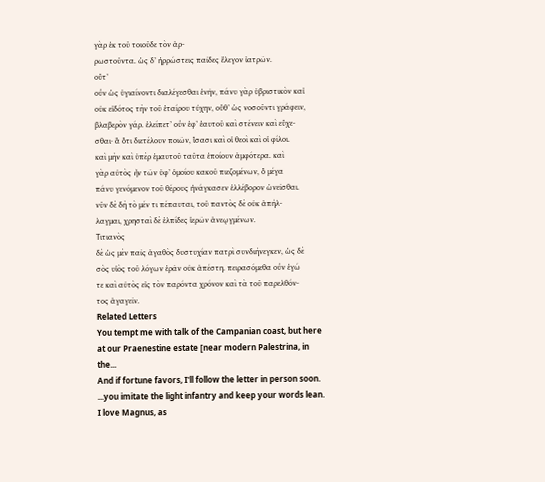γὰρ ἐκ τοῦ τοιοῦδε τὸν ἀρ-
ρωστοῦντα. ὡς δ’ ἠρρώστεις παῖδες ἔλεγον ἰατρῶν.
οὔτ’
οὖν ὡς ὑγιαίνοντι διαλέγεσθαι ἐνῆν, πάνυ γὰρ ὑβριστικὸν καἰ
οὐκ εἰδότος τὴν τοῦ ἑταίρου τύχην, οὔθ’ ὡς νοσοῦντι γράφειν,
βλαβερὸν γάρ. ἐλείπετ’ οὖν ἐφ’ ἑαυτοῦ καὶ στένειν καὶ εὔχε-
σθαι· ἃ ὅτι διετέλουν ποιῶν, ἴσασι καὶ οἱ θεοὶ καὶ οἱ φίλοι.
καὶ μὴν καὶ ὑπὲρ ἐμαυτοῦ ταῦτα ἐποίουν ἀμφότερα. καὶ
γὰρ αὐτὸς ἦν τῶν ὑφ’ ὁμοίου κακοῦ πιεζομένων, ὃ μέγα
πάνυ γενόμενον τοῦ θέρους ἠνάγκασεν ἐλλέβορον ὠνεῖσθαι.
νῦν δὲ δὴ τὸ μέν τι πέπαυται, τοῦ παντὸς δὲ οὐκ ἀπήλ-
λαγμαι, χρησταὶ δὲ ἐλπίδες ἱερῶν ἀνεῳγμένων.
Τιτιανὸς
δὲ ὡς μὲν παῖς ἀγαθὸς δυστυχίαν πατρὶ συνδιήνεγκεν, ὡς δὲ
σὸς υἱὸς τοῦ λόγων ἐρᾶν οὐκ ἀπέστη. πειρασόμεθα οὖν ἐγώ
τε καὶ αὐτὸς εἰς τὸν παρόντα χρόνον καὶ τὰ τοῦ παρελθόν-
τος ἀγαγεῖν.
Related Letters
You tempt me with talk of the Campanian coast, but here at our Praenestine estate [near modern Palestrina, in the...
And if fortune favors, I'll follow the letter in person soon.
...you imitate the light infantry and keep your words lean.
I love Magnus, as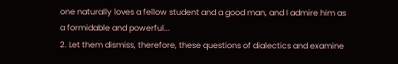one naturally loves a fellow student and a good man, and I admire him as a formidable and powerful...
2. Let them dismiss, therefore, these questions of dialectics and examine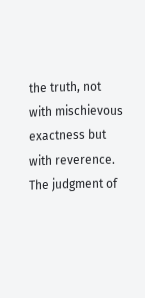the truth, not with mischievous exactness but with reverence. The judgment of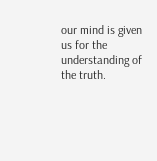our mind is given us for the understanding of the truth.